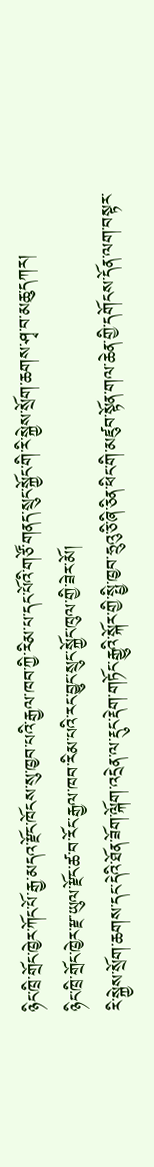ཉིང་ཁྲི་གྲོང་ཁྱེར་ཀོང་པོ་རྒྱ་མདའ་རྫོང་ཁོངས་སུ་ཁྱབ་པའི་རྒྱལ་ཁབ་ཀྱི་རིམ་པ་དང་པོའི་གཙོ་གནད་སྲུང་སྐྱོང་གི་རི་སྐྱེས་སྲོག་ཆགས་ཤྭ་བ་མཆུ་དཀར།
ཉིང་ཁྲི་གྲོང་ཁྱེར་རྫ་ཡུལ་རྫོང་ཚ་བ་རོང་རྒྱལ་ཁབ་རིམ་པའི་རང་བྱུང་སྲུང་སྐྱོང་ཁུལ་གྱི་ཟེར་མོ།
རི་སྐྱེས་སྲོག་ཆགས་དང་དེའི་ཐོན་ཟོག་ལྐོག་འདྲེན་ལ་རྡུང་རྡེག་གཏོང་རྒྱུའི་སྐོར་གྱི་སྤྱི་ཁྱབ་ཧྲུའུ་ཅི་ཞི་ཅིན་ཕིང་གི་མཛུབ་སྟོན་གལ་ཆེན་གྱི་དགོངས་དོན་ལག་བསྟར་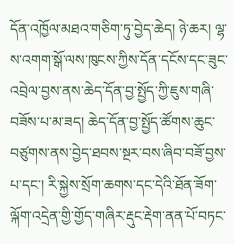དོན་འཁྱོལ་མཐའ་གཅིག་ཏུ་བྱེད་ཆེད། ཉེ་ཆར། ལྷ་ས་འགག་སྒོ་ལས་ཁུངས་ཀྱིས་དོན་དངོས་དང་ཟུང་འབྲེལ་བྱས་ནས་ཆེད་དོན་བྱ་སྤྱོད་ཀྱི་ཇུས་གཞི་བཟོས་པ་མ་ཟད། ཆེད་དོན་བྱ་སྤྱོད་ཚོགས་ཆུང་བཙུགས་ནས་བྱེད་ཐབས་སྔར་བས་ཞིབ་བཟོ་བྱས་པ་དང་། རི་སྐྱེས་སྲོག་ཆགས་དང་དེའི་ཐོན་ཟོག་ལྐོག་འདྲེན་གྱི་གྱོད་གཞིར་རྡུང་རྡེག་ནན་པོ་བཏང་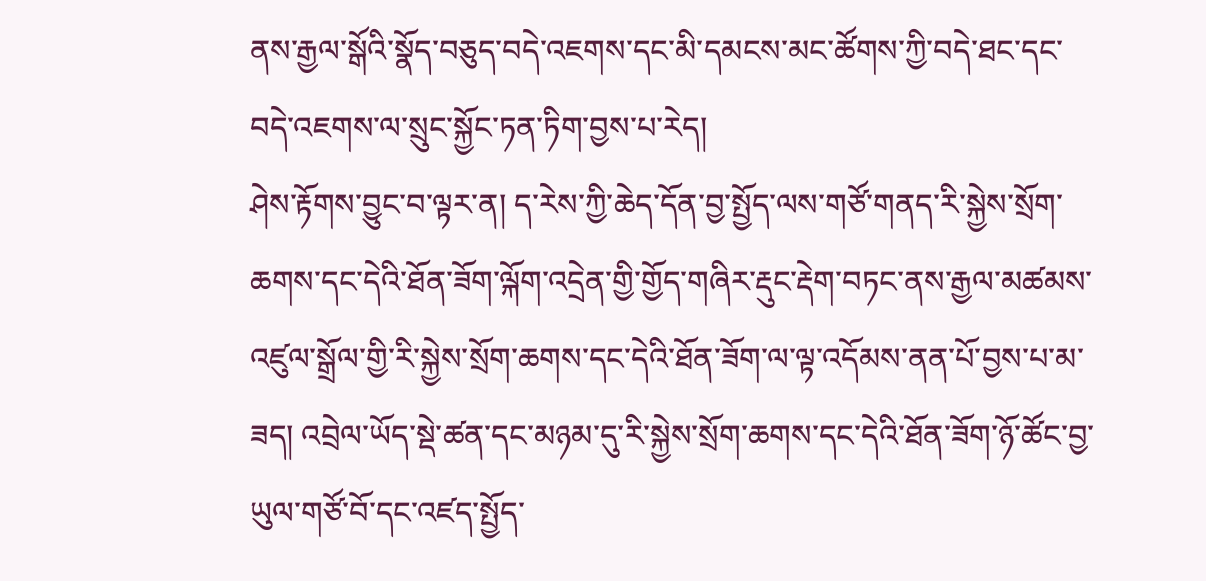ནས་རྒྱལ་སྒོའི་སྣོད་བཅུད་བདེ་འཇགས་དང་མི་དམངས་མང་ཚོགས་ཀྱི་བདེ་ཐང་དང་བདེ་འཇགས་ལ་སྲུང་སྐྱོང་ཏན་ཏིག་བྱས་པ་རེད།
ཤེས་རྟོགས་བྱུང་བ་ལྟར་ན། ད་རེས་ཀྱི་ཆེད་དོན་བྱ་སྤྱོད་ལས་གཙོ་གནད་རི་སྐྱེས་སྲོག་ཆགས་དང་དེའི་ཐོན་ཟོག་ལྐོག་འདྲེན་གྱི་གྱོད་གཞིར་རྡུང་རྡེག་བཏང་ནས་རྒྱལ་མཚམས་འཛུལ་སྒྲོལ་གྱི་རི་སྐྱེས་སྲོག་ཆགས་དང་དེའི་ཐོན་ཟོག་ལ་ལྟ་འདོམས་ནན་པོ་བྱས་པ་མ་ཟད། འབྲེལ་ཡོད་སྡེ་ཚན་དང་མཉམ་དུ་རི་སྐྱེས་སྲོག་ཆགས་དང་དེའི་ཐོན་ཟོག་ཉོ་ཚོང་བྱ་ཡུལ་གཙོ་བོ་དང་འཛད་སྤྱོད་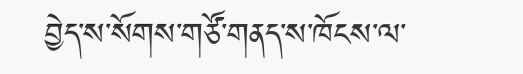བྱེད་ས་སོགས་གཙོ་གནད་ས་ཁོངས་ལ་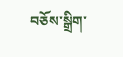བཅོས་སྒྲིག་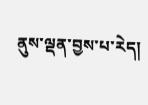ནུས་ལྡན་བྱས་པ་རེད།